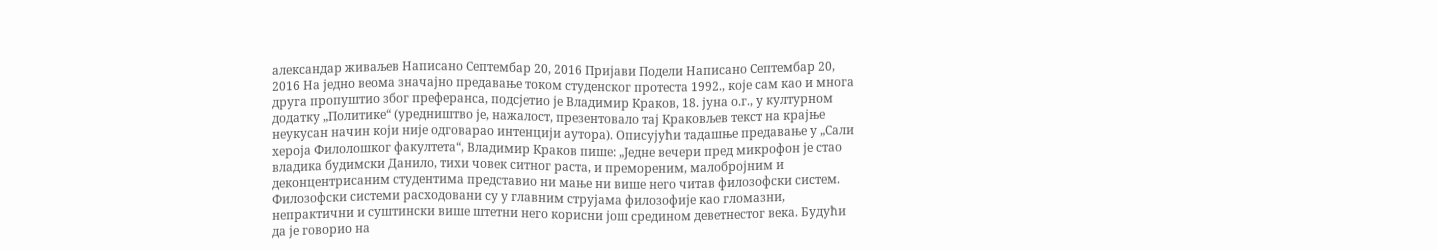александар живаљев Написано Септембар 20, 2016 Пријави Подели Написано Септембар 20, 2016 На једно веома значајно предавање током студенског протеста 1992., које сам као и многа друга пропуштио због преферанса, подсјетио је Владимир Краков, 18. јуна о.г., у културном додатку „Политике“ (уредништво је, нажалост, презентовало тај Краковљев текст на крајње неукусан начин који није одговарао интенцији аутора). Описујући тадашње предавање у „Сали хероја Филолошког факултета“, Владимир Краков пише: „Једне вечери пред микрофон је стао владика будимски Данило, тихи човек ситног раста, и премореним, малобројним и деконцентрисаним студентима представио ни мање ни више него читав филозофски систем. Филозофски системи расходовани су у главним струјама филозофије као гломазни, непрактични и суштински више штетни него корисни још средином деветнестог века. Будући да је говорио на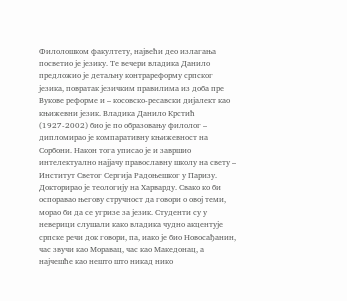Филолошком факултету, највећи део излагања посветио је језику. Те вечери владика Данило предложио је детаљну контрареформу српског језика, повратак језичким правилима из доба пре Вукове реформе и – косовско-ресавски дијалект као књижевни језик. Владика Данило Крстић (1927-2002) био је по образовању филолог – дипломирао је компаративну књижевност на Сорбони. Након тога уписао је и завршио интелектуално најјачу православну школу на свету – Институт Светог Сергија Радоњешког у Паризу. Докторирао је теологију на Харварду. Свако ко би оспоравао његову стручност да говори о овој теми, морао би да се угризе за језик. Студенти су у неверици слушали како владика чудно акцентује српске речи док говори, па, иако је био Новосађанин, час звучи као Моравац, час као Македонац, а најчешће као нешто што никад нико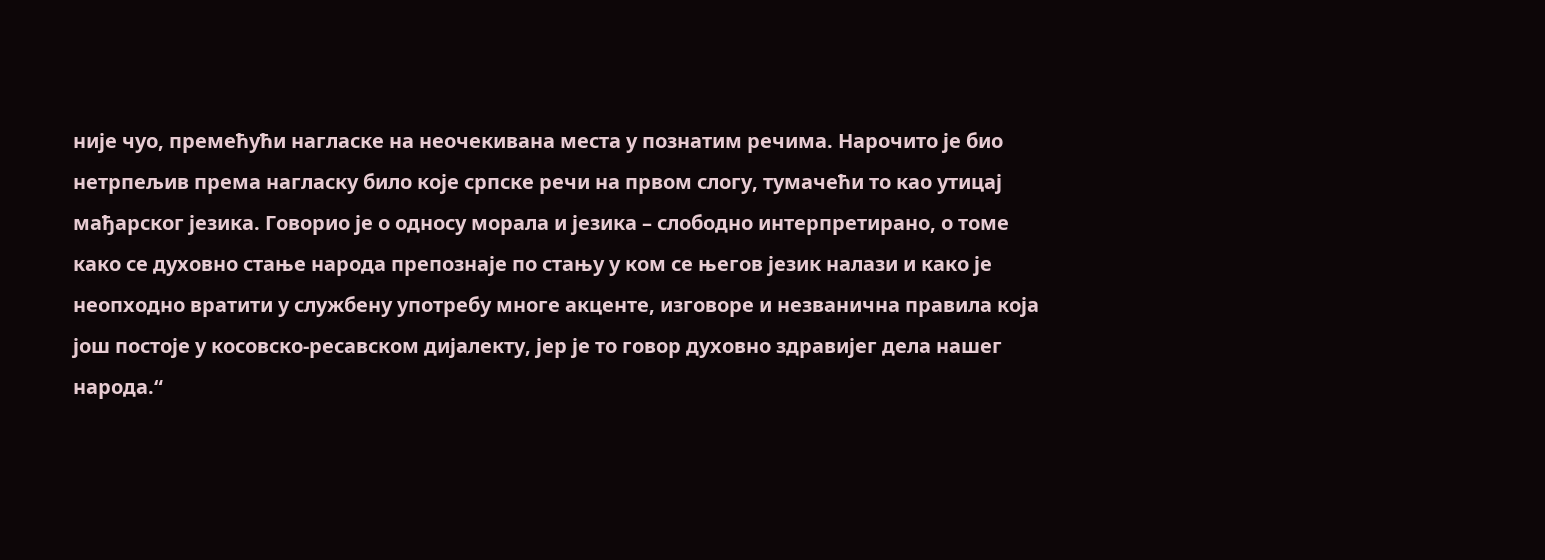није чуо, премећући нагласке на неочекивана места у познатим речима. Нарочито је био нетрпељив према нагласку било које српске речи на првом слогу, тумачећи то као утицај мађарског језика. Говорио је о односу морала и језика – слободно интерпретирано, о томе како се духовно стање народа препознаје по стању у ком се његов језик налази и како је неопходно вратити у службену употребу многе акценте, изговоре и незванична правила која још постоје у косовско-ресавском дијалекту, јер је то говор духовно здравијег дела нашег народа.“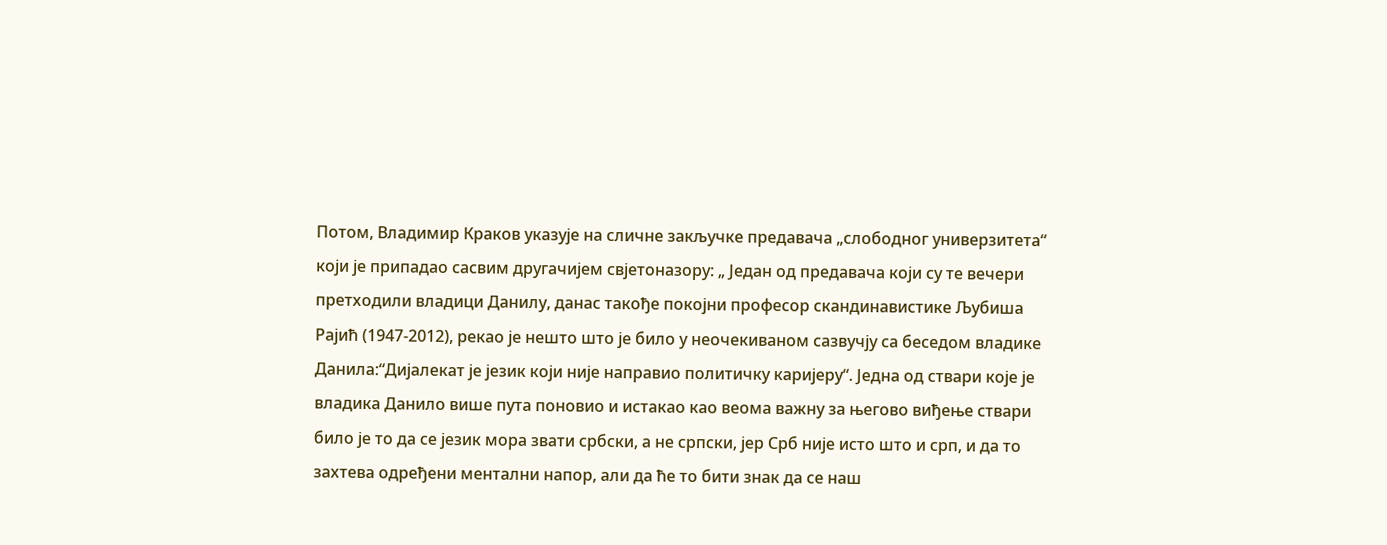Потом, Владимир Краков указује на сличне закључке предавача „слободног универзитета“ који је припадао сасвим другачијем свјетоназору: „ Један од предавача који су те вечери претходили владици Данилу, данас такође покојни професор скандинавистике Љубиша Рајић (1947-2012), рекао је нешто што је било у неочекиваном сазвучју са беседом владике Данила:“Дијалекат је језик који није направио политичку каријеру“. Једна од ствари које је владика Данило више пута поновио и истакао као веома важну за његово виђење ствари било је то да се језик мора звати србски, а не српски, јер Срб није исто што и срп, и да то захтева одређени ментални напор, али да ће то бити знак да се наш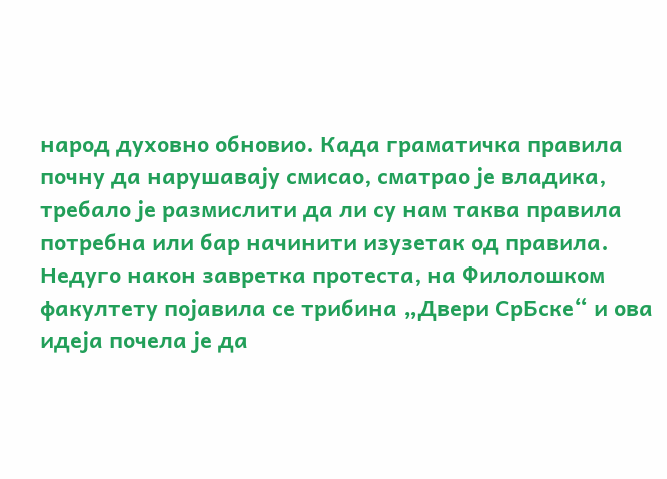народ духовно обновио. Када граматичка правила почну да нарушавају смисао, сматрао је владика, требало је размислити да ли су нам таква правила потребна или бар начинити изузетак од правила. Недуго након завретка протеста, на Филолошком факултету појавила се трибина „Двери СрБске“ и ова идеја почела је да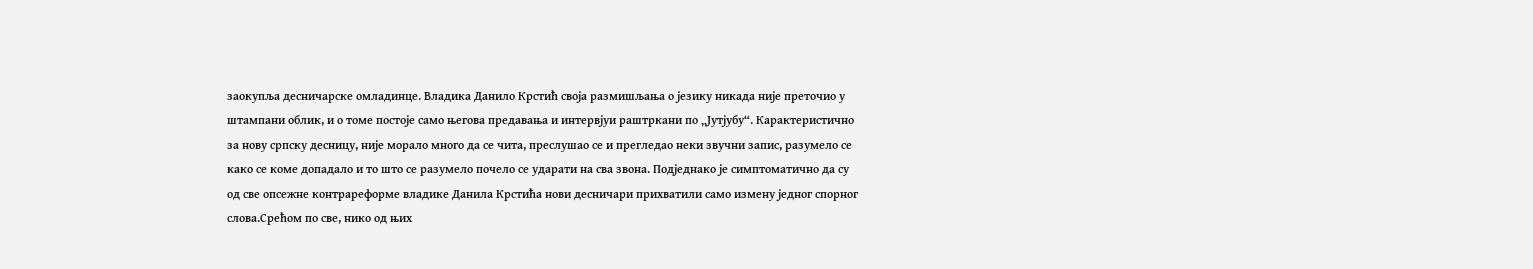заокупља десничарске омладинце. Владика Данило Крстић своја размишљања о језику никада није преточио у штампани облик, и о томе постоје само његова предавања и интервјуи раштркани по „Јутјубу“. Карактеристично за нову српску десницу, није морало много да се чита, преслушао се и прегледао неки звучни запис, разумело се како се коме допадало и то што се разумело почело се ударати на сва звона. Подједнако је симптоматично да су од све опсежне контрареформе владике Данила Крстића нови десничари прихватили само измену једног спорног слова.Срећом по све, нико од њих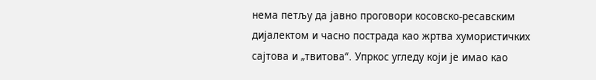нема петљу да јавно проговори косовско-ресавским дијалектом и часно пострада као жртва хумористичких сајтова и „твитова“. Упркос угледу који је имао као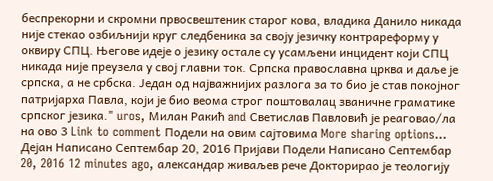беспрекорни и скромни првосвештеник старог кова, владика Данило никада није стекао озбиљнији круг следбеника за своју језичку контрареформу у оквиру СПЦ. Његове идеје о језику остале су усамљени инцидент који СПЦ никада није преузела у свој главни ток. Српска православна црква и даље је српска, а не србска. Један од најважнијих разлога за то био је став покојног патријарха Павла, који је био веома строг поштовалац званичне граматике српског језика." uros, Милан Ракић and Светислав Павловић је реаговао/ла на ово 3 Link to comment Подели на овим сајтовима More sharing options...
Дејан Написано Септембар 20, 2016 Пријави Подели Написано Септембар 20, 2016 12 minutes ago, александар живаљев рече Докторирао је теологију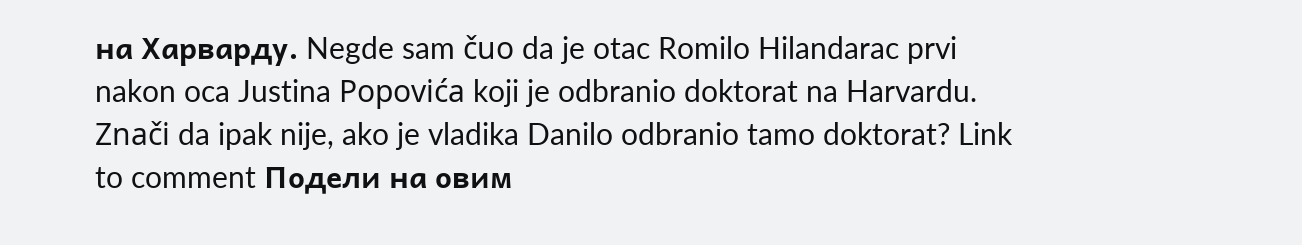на Харварду. Negde sam čuo da je otac Romilo Hilandarac prvi nakon oca Justina Popovića koji je odbranio doktorat na Harvardu. Znači da ipak nije, ako je vladika Danilo odbranio tamo doktorat? Link to comment Подели на овим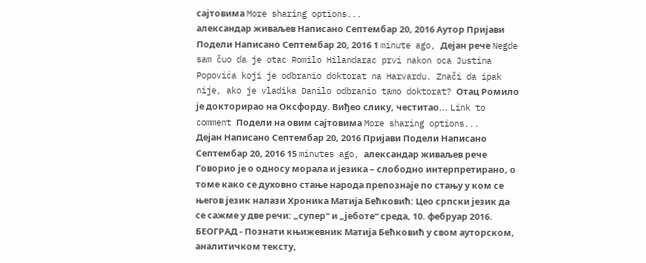сајтовима More sharing options...
александар живаљев Написано Септембар 20, 2016 Аутор Пријави Подели Написано Септембар 20, 2016 1 minute ago, Дејан рече Negde sam čuo da je otac Romilo Hilandarac prvi nakon oca Justina Popovića koji je odbranio doktorat na Harvardu. Znači da ipak nije, ako je vladika Danilo odbranio tamo doktorat? Отац Ромило је докторирао на Оксфорду. Виђео слику, честитао... Link to comment Подели на овим сајтовима More sharing options...
Дејан Написано Септембар 20, 2016 Пријави Подели Написано Септембар 20, 2016 15 minutes ago, александар живаљев рече Говорио је о односу морала и језика – слободно интерпретирано, о томе како се духовно стање народа препознаје по стању у ком се његов језик налази Хроника Матија Бећковић: Цео српски језик да се сажме у две речи: „супер“ и „јеботе“ среда, 10. фебруар 2016. БЕОГРАД - Познати књижевник Матија Бећковић у свом ауторском, аналитичком тексту,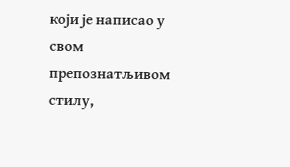који је написао у свом препознатљивом стилу,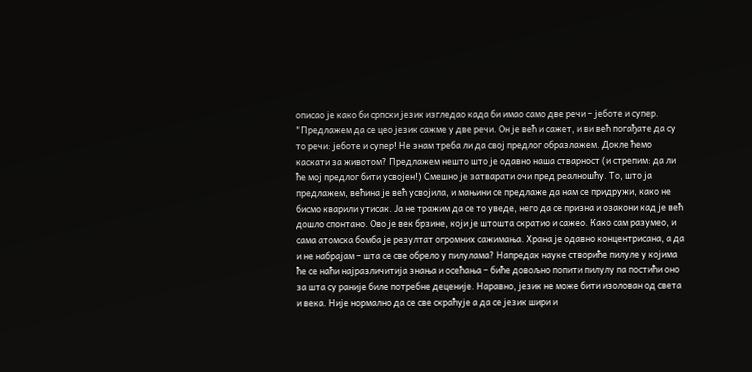описао је како би српски језик изгледао када би имао само две речи – јеботе и супер. "Предлажем да се цео језик сажме у две речи. Он је већ и сажет, и ви већ погађате да су то речи: јеботе и супер! Не знам треба ли да свој предлог образлажем. Докле ћемо каскати за животом? Предлажем нешто што је одавно наша стварност (и стрепим: да ли ће мој предлог бити усвојен!) Смешно је затварати очи пред реалношћу. То, што ја предлажем, већина је већ усвојила, и мањини се предлаже да нам се придружи, како не бисмо кварили утисак. Ја не тражим да се то уведе, него да се призна и озакони кад је већ дошло спонтано. Ово је век брзине, који је штошта скратио и сажео. Како сам разумео, и сама атомска бомба је резултат огромних сажимања. Храна је одавно концентрисана, а да и не набрајам – шта се све обрело у пилулама? Напредак науке створиће пилуле у којима ће се наћи најразличитија знања и осећања – биће довољно попити пилулу па постићи оно за шта су раније биле потребне деценије. Наравно, језик не може бити изолован од света и века. Није нормално да се све скраћује а да се језик шири и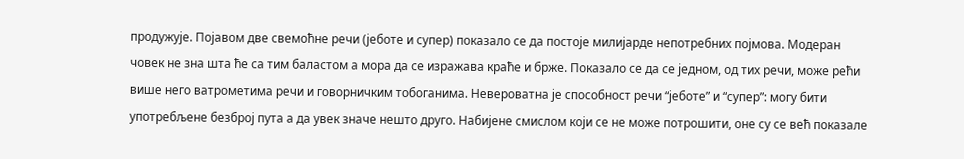продужује. Појавом две свемоћне речи (јеботе и супер) показало се да постоје милијарде непотребних појмова. Модеран човек не зна шта ће са тим баластом а мора да се изражава краће и брже. Показало се да се једном, од тих речи, може рећи више него ватрометима речи и говорничким тобоганима. Невероватна је способност речи “јеботе” и “супер”: могу бити употребљене безброј пута а да увек значе нешто друго. Набијене смислом који се не може потрошити, оне су се већ показале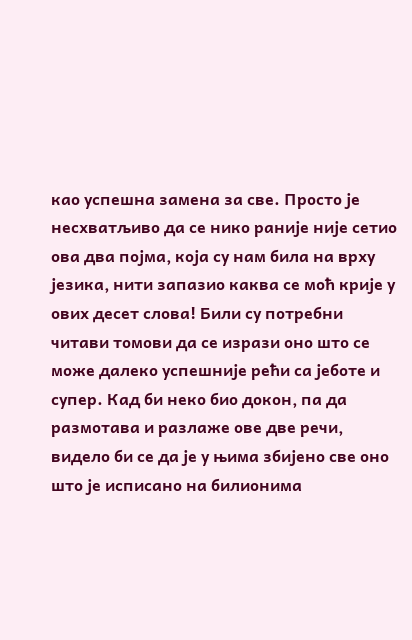као успешна замена за све. Просто је несхватљиво да се нико раније није сетио ова два појма, која су нам била на врху језика, нити запазио каква се моћ крије у ових десет слова! Били су потребни читави томови да се изрази оно што се може далеко успешније рећи са јеботе и супер. Кад би неко био докон, па да размотава и разлаже ове две речи, видело би се да је у њима збијено све оно што је исписано на билионима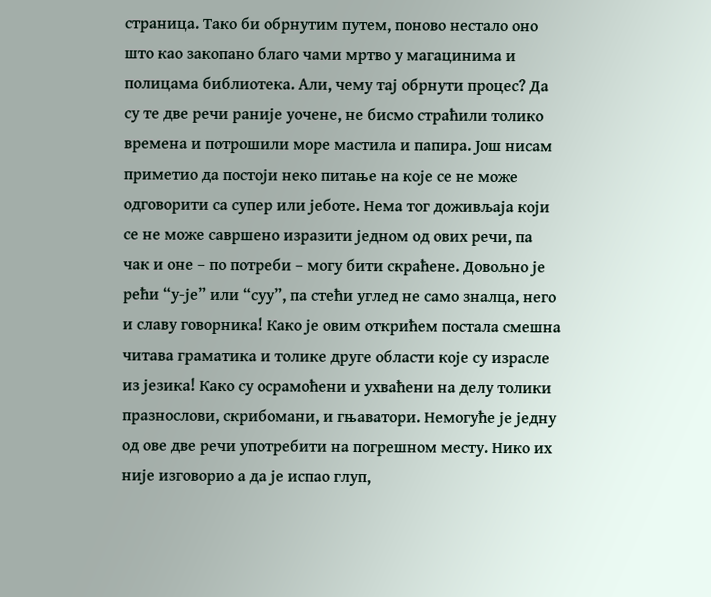страница. Тако би обрнутим путем, поново нестало оно што као закопано благо чами мртво у магацинима и полицама библиотека. Али, чему тај обрнути процес? Да су те две речи раније уочене, не бисмо страћили толико времена и потрошили море мастила и папира. Још нисам приметио да постоји неко питање на које се не може одговорити са супер или јеботе. Нема тог доживљаја који се не може савршено изразити једном од ових речи, па чак и оне – по потреби – могу бити скраћене. Довољно је рећи “у-је” или “суу”, па стећи углед не само зналца, него и славу говорника! Како је овим открићем постала смешна читава граматика и толике друге области које су израсле из језика! Како су осрамоћени и ухваћени на делу толики празнослови, скрибомани, и гњаватори. Немогуће је једну од ове две речи употребити на погрешном месту. Нико их није изговорио а да је испао глуп,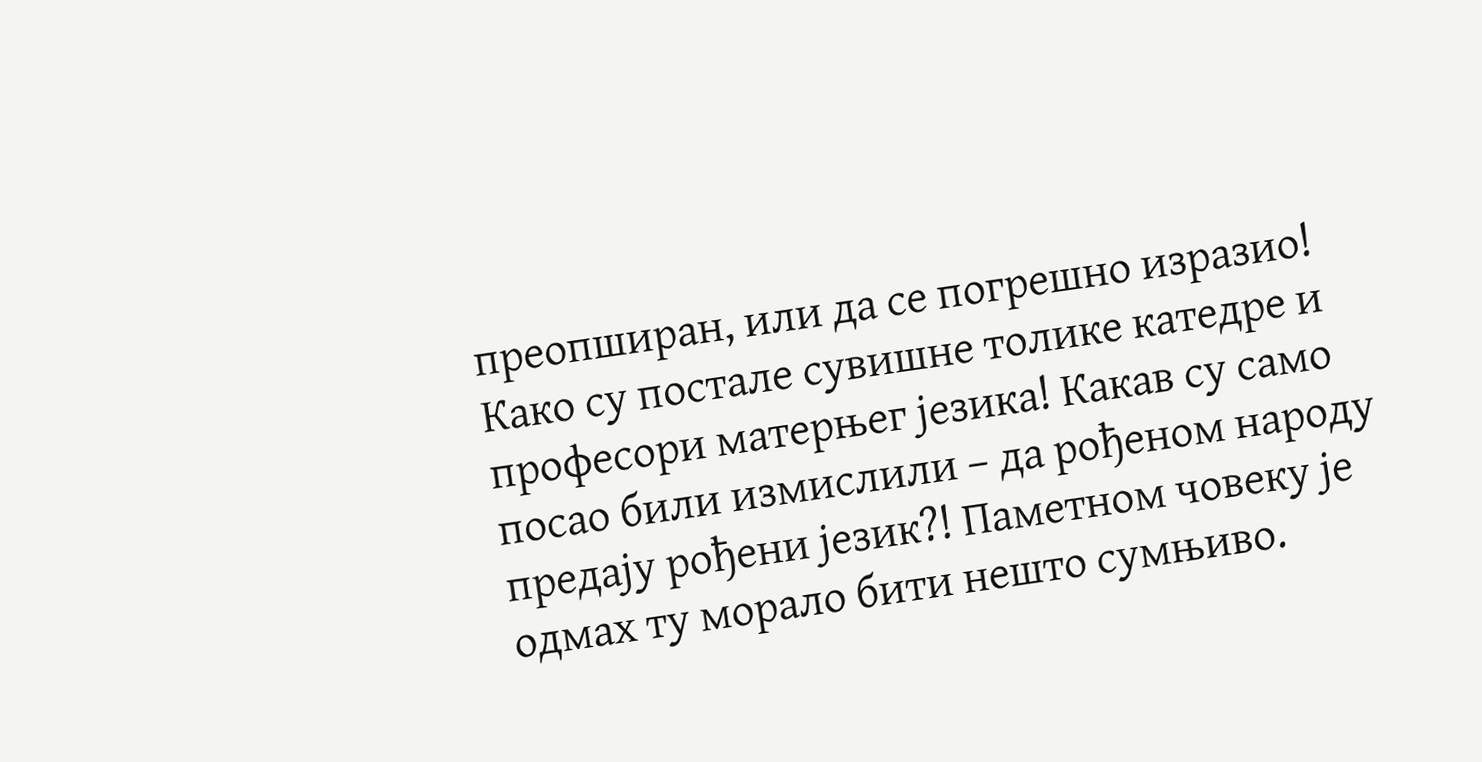преопширан, или да се погрешно изразио! Како су постале сувишне толике катедре и професори матерњег језика! Какав су само посао били измислили – да рођеном народу предају рођени језик?! Паметном човеку је одмах ту морало бити нешто сумњиво.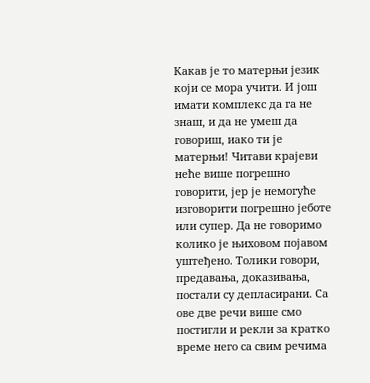Какав је то матерњи језик који се мора учити. И још имати комплекс да га не знаш, и да не умеш да говориш, иако ти је матерњи! Читави крајеви неће више погрешно говорити, јер је немогуће изговорити погрешно јеботе или супер. Да не говоримо колико је њиховом појавом уштеђено. Толики говори, предавања, доказивања, постали су депласирани. Са ове две речи више смо постигли и рекли за кратко време него са свим речима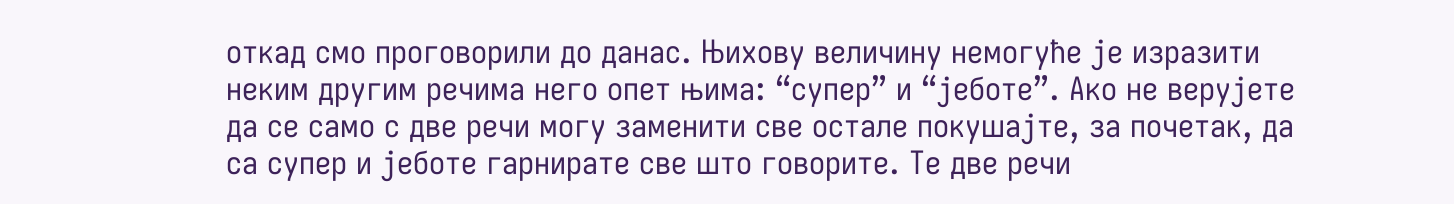откад смо проговорили до данас. Њихову величину немогуће је изразити неким другим речима него опет њима: “супер” и “јеботе”. Ако не верујете да се само с две речи могу заменити све остале покушајте, за почетак, да са супер и јеботе гарнирате све што говорите. Те две речи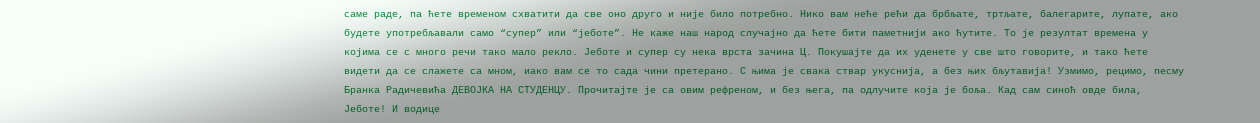саме раде, па ћете временом схватити да све оно друго и није било потребно. Нико вам неће рећи да брбљате, тртљате, балегарите, лупате, ако будете употребљавали само “супер” или “јеботе”. Не каже наш народ случајно да ћете бити паметнији ако ћутите. То је резултат времена у којима се с много речи тако мало рекло. Јеботе и супер су нека врста зачина Ц. Покушајте да их уденете у све што говорите, и тако ћете видети да се слажете са мном, иако вам се то сада чини претерано. С њима је свака ствар укуснија, а без њих бљутавија! Узмимо, рецимо, песму Бранка Радичевића ДЕВОЈКА НА СТУДЕНЦУ. Прочитајте је са овим рефреном, и без њега, па одлучите која је боља. Кад сам синоћ овде била, Јеботе! И водице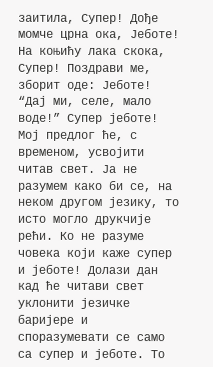заитила, Супер! Дође момче црна ока, Јеботе! На коњићу лака скока, Супер! Поздрави ме, зборит оде: Јеботе! “Дај ми, селе, мало воде!” Супер јеботе! Мој предлог ће, с временом, усвојити читав свет. Ја не разумем како би се, на неком другом језику, то исто могло друкчије рећи. Ко не разуме човека који каже супер и јеботе! Долази дан кад ће читави свет уклонити језичке баријере и споразумевати се само са супер и јеботе. То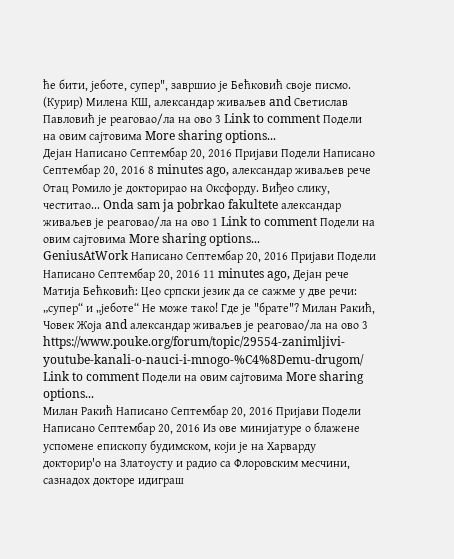ће бити, јеботе, супер", завршио је Бећковић своје писмо. (Курир) Mилена КШ, александар живаљев and Светислав Павловић је реаговао/ла на ово 3 Link to comment Подели на овим сајтовима More sharing options...
Дејан Написано Септембар 20, 2016 Пријави Подели Написано Септембар 20, 2016 8 minutes ago, александар живаљев рече Отац Ромило је докторирао на Оксфорду. Виђео слику, честитао... Onda sam ja pobrkao fakultete александар живаљев је реаговао/ла на ово 1 Link to comment Подели на овим сајтовима More sharing options...
GeniusAtWork Написано Септембар 20, 2016 Пријави Подели Написано Септембар 20, 2016 11 minutes ago, Дејан рече Матија Бећковић: Цео српски језик да се сажме у две речи: „супер“ и „јеботе“ Не може тако! Где је "брате"? Милан Ракић, Човек Жоја and александар живаљев је реаговао/ла на ово 3 https://www.pouke.org/forum/topic/29554-zanimljivi-youtube-kanali-o-nauci-i-mnogo-%C4%8Demu-drugom/ Link to comment Подели на овим сајтовима More sharing options...
Милан Ракић Написано Септембар 20, 2016 Пријави Подели Написано Септембар 20, 2016 Из ове минијатуре о блажене успомене епископу будимском, који је на Харварду докторир'о на Златоусту и радио са Флоровским месчини, сазнадох докторе идиграш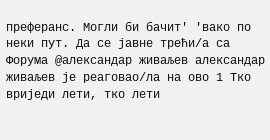преферанс. Могли би бачит' 'вако по неки пут. Да се јавне трећи/а са Форума @александар живаљев александар живаљев је реаговао/ла на ово 1 Тко вриједи лети, тко лети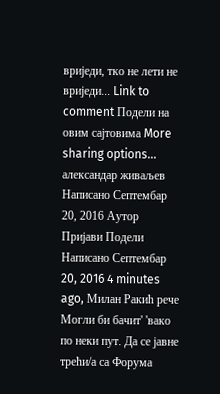вриједи, тко не лети не вриједи... Link to comment Подели на овим сајтовима More sharing options...
александар живаљев Написано Септембар 20, 2016 Аутор Пријави Подели Написано Септембар 20, 2016 4 minutes ago, Милан Ракић рече Могли би бачит' 'вако по неки пут. Да се јавне трећи/а са Форума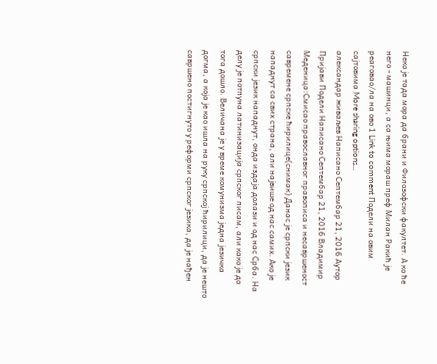Неко је тада мора да брани и Филозофски факултет. А ко ће него - машинци, а са њима мораш преф Милан Ракић је реаговао/ла на ово 1 Link to comment Подели на овим сајтовима More sharing options...
александар живаљев Написано Септембар 21, 2016 Аутор Пријави Подели Написано Септембар 21, 2016 Владимир Меденица:Смисао православног правописа и несавршеност савремене српске ћирилице(снимак) Данас је српски језик нападнут са свих страна, али највише од нас самих. Ако је српски језик нападнут, онда издаја долази и од нас Срба. На делу је потпуна латинизација српског писам, али како је до тога дошло. Величана је у време комунизма једна језичка догма, а која је као ишла на руку српској ћирилици, да је нешто савршено постигнуто у реформи српског језика, да је нађен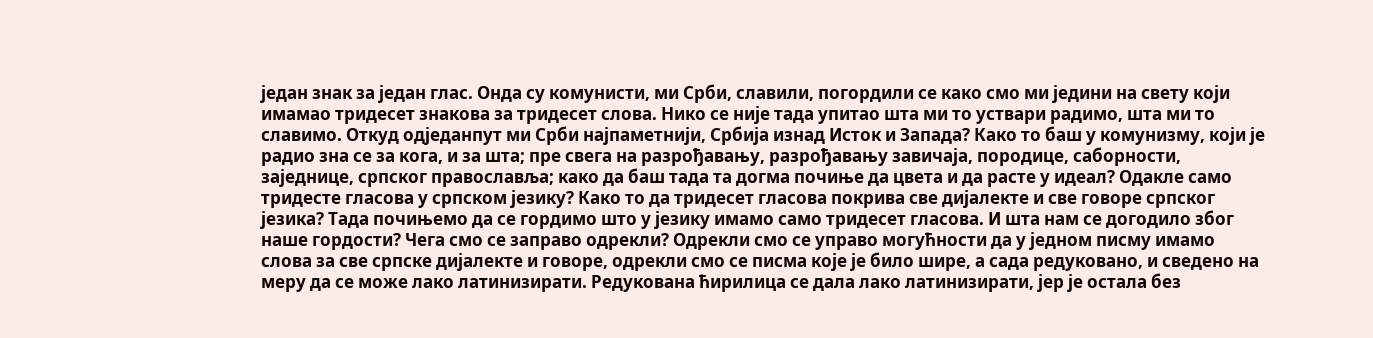један знак за један глас. Онда су комунисти, ми Срби, славили, погордили се како смо ми једини на свету који имамао тридесет знакова за тридесет слова. Нико се није тада упитао шта ми то уствари радимо, шта ми то славимо. Откуд одједанпут ми Срби најпаметнији, Србија изнад Исток и Запада? Како то баш у комунизму, који је радио зна се за кога, и за шта; пре свега на разрођавању, разрођавању завичаја, породице, саборности, заједнице, српског православља; како да баш тада та догма почиње да цвета и да расте у идеал? Одакле само тридесте гласова у српском језику? Како то да тридесет гласова покрива све дијалекте и све говоре српског језика? Тада почињемо да се гордимо што у језику имамо само тридесет гласова. И шта нам се догодило због наше гордости? Чега смо се заправо одрекли? Одрекли смо се управо могућности да у једном писму имамо слова за све српске дијалекте и говоре, одрекли смо се писма које је било шире, а сада редуковано, и сведено на меру да се може лако латинизирати. Редукована ћирилица се дала лако латинизирати, јер је остала без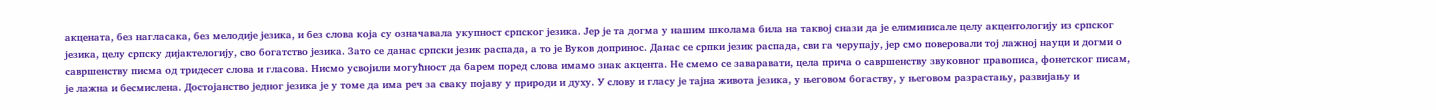акцената, без нагласака, без мелодије језика, и без слова која су означавала укупност српског језика. Јер је та догма у нашим школама била на таквој снази да је елиминисале целу акцентологију из српског језика, целу српску дијактелогију, сво богатство језика. Зато се данас српски језик распада, а то је Вуков допринос. Данас се српки језик распада, сви га черупају, јер смо поверовали тој лажној науци и догми о савршенству писма од тридесет слова и гласова. Нисмо усвојили могућност да барем поред слова имамо знак акцента. Не смемо се заваравати, цела прича о савршенству звуковног правописа, фонетског писам, је лажна и бесмислена. Достојанство једног језика је у томе да има реч за сваку појаву у природи и духу. У слову и гласу је тајна живота језика, у његовом богаству, у његовом разрастању, развијању и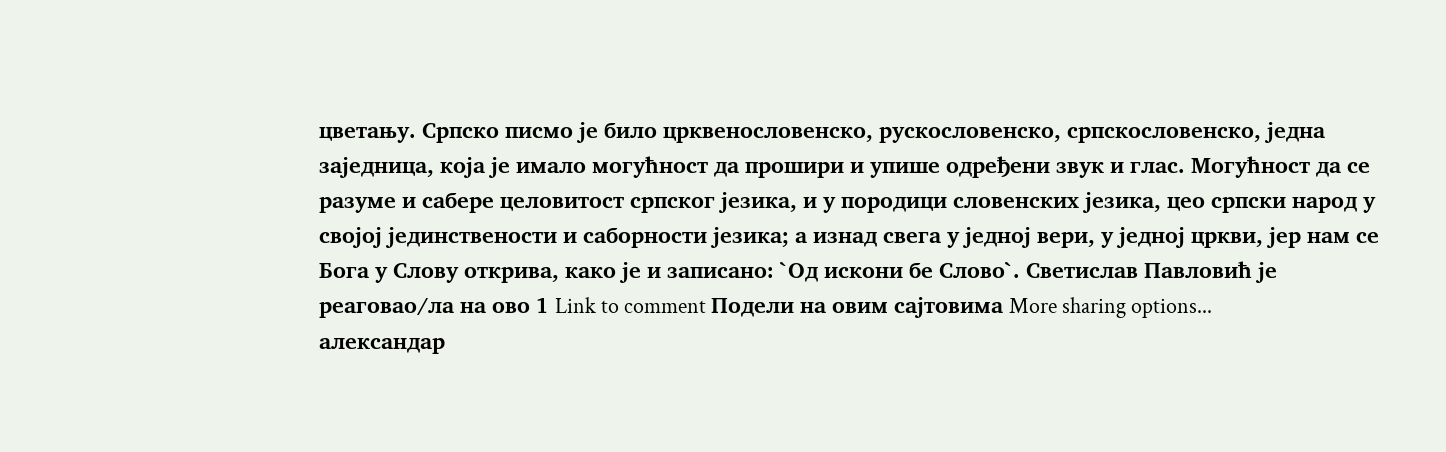цветању. Српско писмо је било црквенословенско, рускословенско, српскословенско, једна заједница, која је имало могућност да прошири и упише одређени звук и глас. Могућност да се разуме и сабере целовитост српског језика, и у породици словенских језика, цео српски народ у својој јединствености и саборности језика; а изнад свега у једној вери, у једној цркви, јер нам се Бога у Слову открива, како је и записано: `Од искони бе Слово`. Светислав Павловић је реаговао/ла на ово 1 Link to comment Подели на овим сајтовима More sharing options...
александар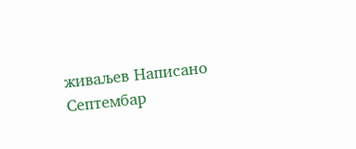живаљев Написано Септембар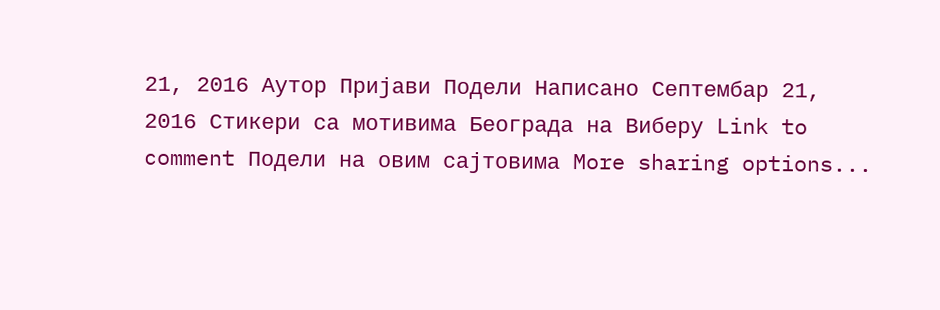21, 2016 Аутор Пријави Подели Написано Септембар 21, 2016 Стикери са мотивима Београда на Виберу Link to comment Подели на овим сајтовима More sharing options...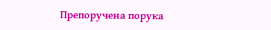Препоручена порука